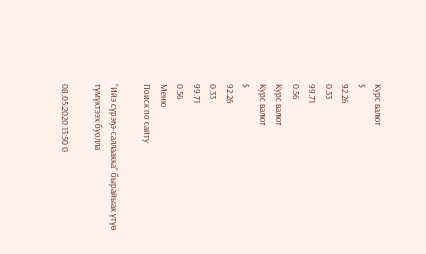Курс валют
$
92.26
0.33
99.71
0.56
Курс валют
Курс валют
$
92.26
0.33
99.71
0.56
Меню
Поиск по сайту

“Ийэ сүрэҕэ-саллаакка” бырайыак үтүө түмүктээх буолла

08.05.2020 13:50 0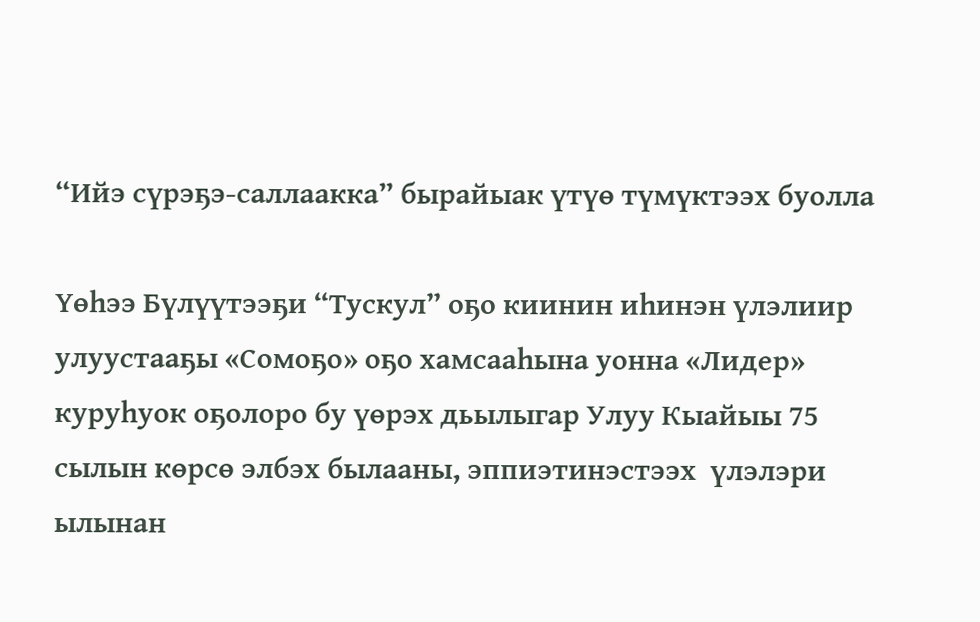“Ийэ сүрэҕэ-саллаакка” бырайыак үтүө түмүктээх буолла

Үөһээ Бүлүүтээҕи “Тускул” оҕо киинин иһинэн үлэлиир улуустааҕы «Сомоҕо» оҕо хамсааһына уонна «Лидер» куруһуок оҕолоро бу үөрэх дьылыгар Улуу Кыайыы 75 сылын көрсө элбэх былааны, эппиэтинэстээх  үлэлэри ылынан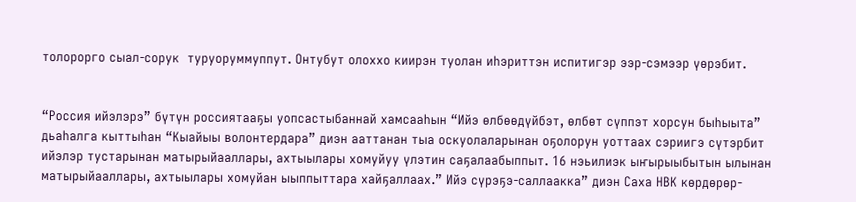толорорго сыал-сорук  туруоруммуппут. Онтубут олоххо киирэн туолан иһэриттэн испитигэр ээр-сэмээр үөрэбит.


“Россия ийэлэрэ” бүтүн россиятааҕы уопсастыбаннай хамсааһын “Ийэ өлбөөдүйбэт, өлбөт сүппэт хорсун быһыыта” дьаһалга кыттыһан “Кыайыы волонтердара” диэн ааттанан тыа оскуолаларынан оҕолорун уоттаах сэриигэ сүтэрбит ийэлэр тустарынан матырыйааллары, ахтыылары хомуйуу үлэтин саҕалаабыппыт. 16 нэьилиэк ыҥырыыбытын ылынан матырыйааллары, ахтыылары хомуйан ыыппыттара хайҕаллаах.” Ийэ сүрэҕэ-саллаакка” диэн Саха НВК көрдөрөр-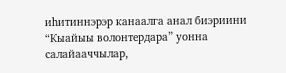иһитиннэрэр канаалга анал биэриини “Кыайыы волонтердара” уонна салайааччылар,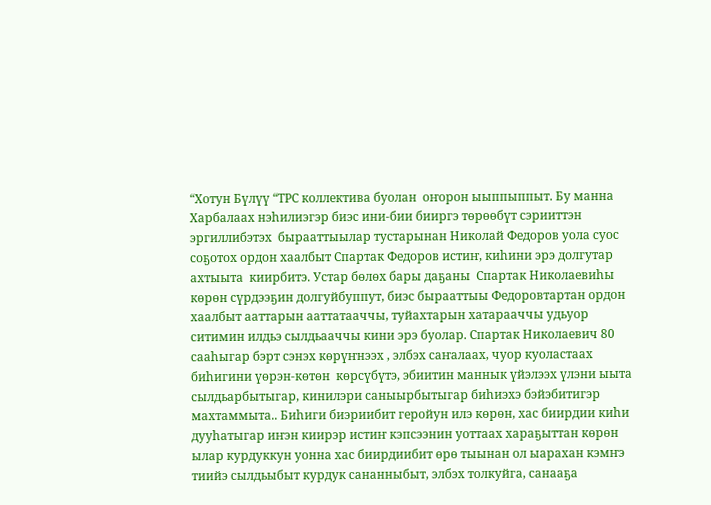“Хотун Бүлүү “ТРС коллектива буолан  оҥорон ыыппыппыт. Бу манна  Харбалаах нэһилиэгэр биэс ини-бии бииргэ төрөөбүт сэрииттэн эргиллибэтэх  бырааттыылар тустарынан Николай Федоров уола суос соҕотох ордон хаалбыт Спартак Федоров истиҥ, киһини эрэ долгутар  ахтыыта  киирбитэ. Устар бөлөх бары даҕаны  Спартак Николаевиһы көрөн сүрдээҕин долгуйбуппут, биэс бырааттыы Федоровтартан ордон хаалбыт ааттарын ааттатааччы, туйахтарын хатарааччы удьуор ситимин илдьэ сылдьааччы кини эрэ буолар. Спартак Николаевич 80 сааһыгар бэрт сэнэх көрүҥнээх , элбэх саҥалаах, чуор куоластаах  биһигини үөрэн-көтөн  көрсүбүтэ, эбиитин маннык үйэлээх үлэни ыыта сылдьарбытыгар, кинилэри саныырбытыгар биһиэхэ бэйэбитигэр махтаммыта.. Биһиги биэриибит геройун илэ көрөн, хас биирдии киһи дууһатыгар иҥэн киирэр истиҥ кэпсээнин уоттаах хараҕыттан көрөн ылар курдуккун уонна хас биирдиибит өрө тыынан ол ыарахан кэмҥэ тиийэ сылдьыбыт курдук сананныбыт, элбэх толкуйга, санааҕа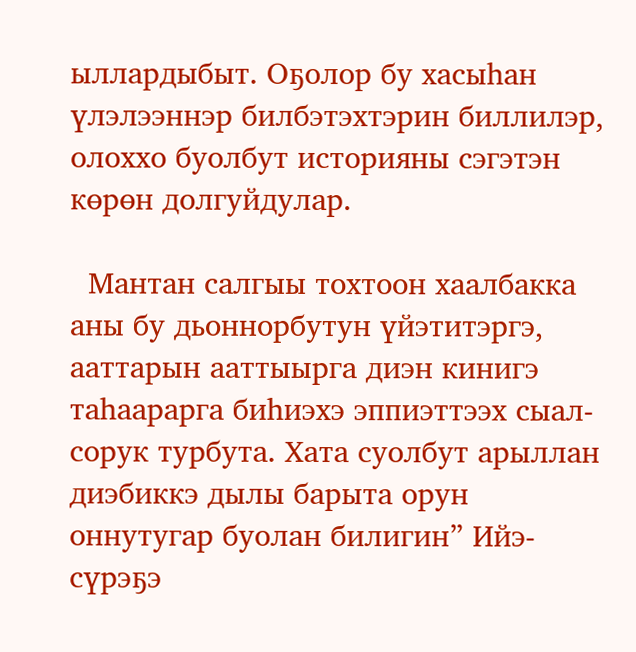ыллардыбыт. Оҕолор бу хасыһан үлэлээннэр билбэтэхтэрин биллилэр, олоххо буолбут историяны сэгэтэн көрөн долгуйдулар.

  Мантан салгыы тохтоон хаалбакка аны бу дьоннорбутун үйэтитэргэ, ааттарын ааттыырга диэн кинигэ таһаарарга биһиэхэ эппиэттээх сыал-сорук турбута. Хата суолбут арыллан диэбиккэ дылы барыта орун оннутугар буолан билигин” Ийэ-сүрэҕэ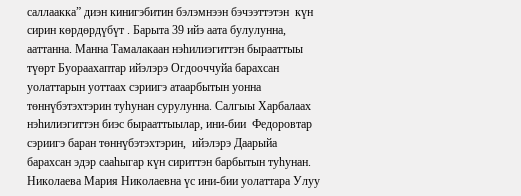саллаакка” диэн кинигэбитин бэлэмнээн бэчээттэтэн  күн сирин көрдөрдүбүт . Барыта 39 ийэ аата булулунна, ааттанна. Манна Тамалакаан нэһилиэгиттэн бырааттыы түөрт Буораахаптар ийэлэрэ Огдооччуйа барахсан  уолаттарын уоттаах сэриигэ атаарбытын уонна төннүбэтэхтэрин туһунан сурулунна. Салгыы Харбалаах нэһилиэгиттэн биэс бырааттыылар, ини-бии  Федоровтар сэриигэ баран төннүбэтэхтэрин,  ийэлэрэ Даарыйа барахсан эдэр сааһыгар күн сириттэн барбытын туһунан. Николаева Мария Николаевна үс ини-бии уолаттара Улуу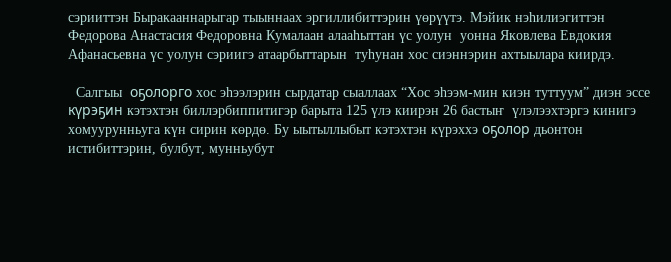сэрииттэн Быракааннарыгар тыыннаах эргиллибиттэрин үөрүүтэ. Мэйик нэһилиэгиттэн Федорова Анастасия Федоровна Кумалаан алааһыттан үс уолун  уонна Яковлева Евдокия Афанасьевна үс уолун сэриигэ атаарбыттарын  туһунан хос сиэннэрин ахтыылара киирдэ.

  Салгыы  оҕолорго хос эһээлэрин сырдатар сыаллаах “Хос эһээм-мин киэн туттуум” диэн эссе күрэҕин кэтэхтэн биллэрбиппитигэр барыта 125 үлэ киирэн 26 бастыҥ  үлэлээхтэргэ кинигэ хомуурунньуга күн сирин көрдө. Бу ыытыллыбыт кэтэхтэн күрэххэ оҕолор дьонтон истибиттэрин, булбут, мунньубут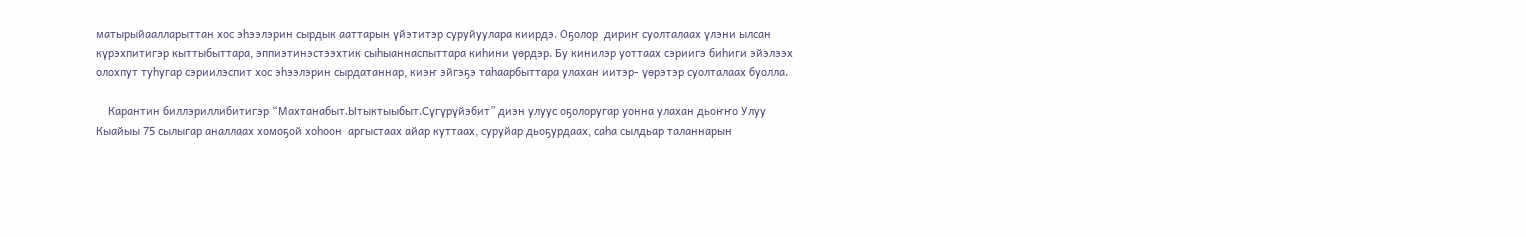матырыйаалларыттан хос эһээлэрин сырдык ааттарын үйэтитэр суруйуулара киирдэ. Оҕолор  дириҥ суолталаах үлэни ылсан күрэхпитигэр кыттыбыттара, эппиэтинэстээхтик сыһыаннаспыттара киһини үөрдэр. Бу кинилэр уоттаах сэриигэ биһиги эйэлээх олохпут туһугар сэриилэспит хос эһээлэрин сырдатаннар, киэҥ эйгэҕэ таһаарбыттара улахан иитэр- үөрэтэр суолталаах буолла.

    Карантин биллэриллибитигэр “Махтанабыт.Ытыктыыбыт.Сүгүрүйэбит” диэн улуус оҕолоругар уонна улахан дьоҥҥо Улуу Кыайыы 75 сылыгар аналлаах хомоҕой хоһоон  аргыстаах айар куттаах, суруйар дьоҕурдаах, саһа сылдьар таланнарын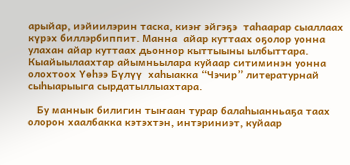арыйар, иэйиилэрин таска, киэҥ эйгэҕэ  таһаарар сыаллаах күрэх биллэрбиппит. Манна  айар куттаах оҕолор уонна улахан айар куттаах дьоннор кыттыыны ылбыттара. Кыайыылаахтар айымньылара куйаар ситиминэн уонна олохтоох Үөһээ Бүлүү  хаһыакка “Чэчир” литературнай сыһыарыыга сырдатыллыахтара.

   Бу маннык билигин тыҥаан турар балаһыанньаҕа таах олорон хаалбакка кэтэхтэн, интэриниэт, куйаар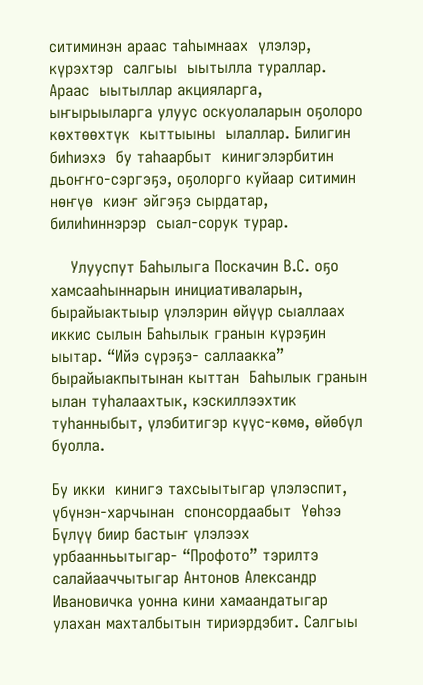ситиминэн араас таһымнаах  үлэлэр, күрэхтэр  салгыы  ыытылла тураллар. Араас  ыытыллар акцияларга, ыҥырыыларга улуус оскуолаларын оҕолоро көхтөөхтүк  кыттыыны  ылаллар. Билигин биһиэхэ  бу таһаарбыт  кинигэлэрбитин дьоҥҥо-сэргэҕэ, оҕолорго куйаар ситимин нөҥүө  киэҥ эйгэҕэ сырдатар, билиһиннэрэр  сыал-сорук турар.

    Улууспут Баһылыга Поскачин В.С. оҕо хамсааһыннарын инициативаларын, бырайыактыыр үлэлэрин өйүүр сыаллаах  иккис сылын Баһылык гранын күрэҕин ыытар. “Ийэ сүрэҕэ- саллаакка” бырайыакпытынан кыттан  Баһылык гранын ылан туһалаахтык, кэскиллээхтик туһанныбыт, үлэбитигэр күүс-көмө, өйөбүл буолла.

Бу икки  кинигэ тахсыытыгар үлэлэспит, үбүнэн-харчынан  спонсордаабыт  Үөһээ Бүлүү биир бастыҥ үлэлээх урбаанньытыгар- “Профото” тэрилтэ салайааччытыгар Антонов Александр Ивановичка уонна кини хамаандатыгар улахан махталбытын тириэрдэбит. Салгыы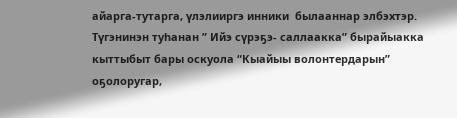айарга-тутарга, үлэлииргэ инники  былааннар элбэхтэр. Түгэнинэн туһанан ” Ийэ сүрэҕэ- саллаакка” бырайыакка кыттыбыт бары оскуола “Кыайыы волонтердарын” оҕолоругар,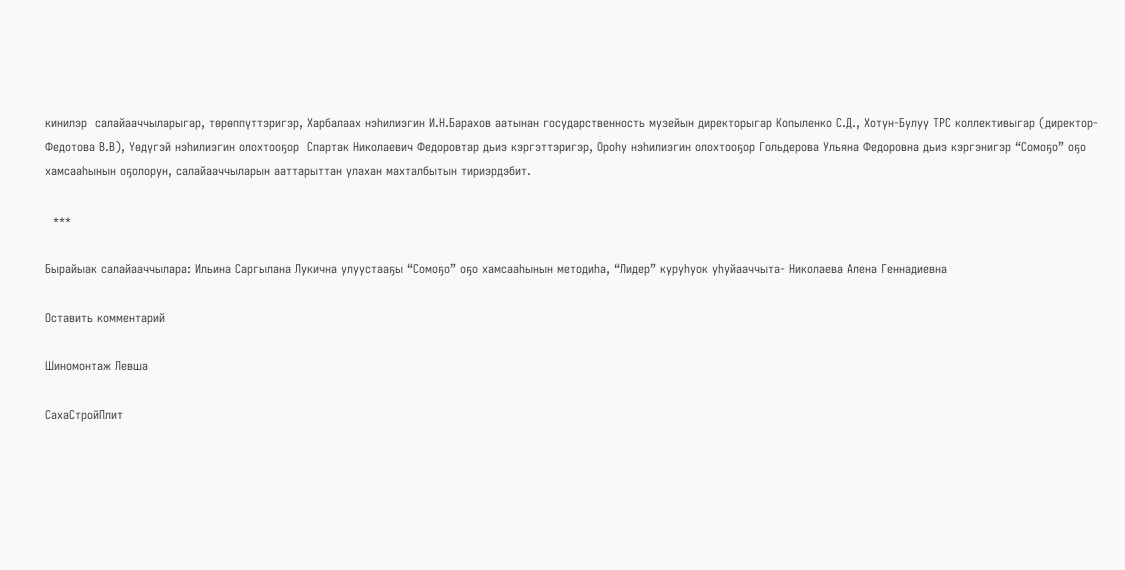кинилэр  салайааччыларыгар, төрөппүттэригэр, Харбалаах нэһилиэгин И.Н.Барахов аатынан государственность музейын директорыгар Копыленко С.Д., Хотун-Булуу ТРС коллективыгар (директор-Федотова В.В), Үөдүгэй нэһилиэгин олохтооҕор  Спартак Николаевич Федоровтар дьиэ кэргэттэригэр, Ороһу нэһилиэгин олохтооҕор Гольдерова Ульяна Федоровна дьиэ кэргэнигэр “Сомоҕо” оҕо хамсааһынын оҕолорун, салайааччыларын ааттарыттан улахан махталбытын тириэрдэбит.

  ***

Бырайыак салайааччылара: Ильина Саргылана Лукична улуустааҕы “Сомоҕо” оҕо хамсааһынын методиһа, “Лидер” куруһуок уһуйааччыта- Николаева Алена Геннадиевна

Оставить комментарий

Шиномонтаж Левша

СахаСтройПлит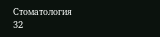Cтоматология 32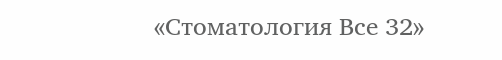«Стоматология Все 32»